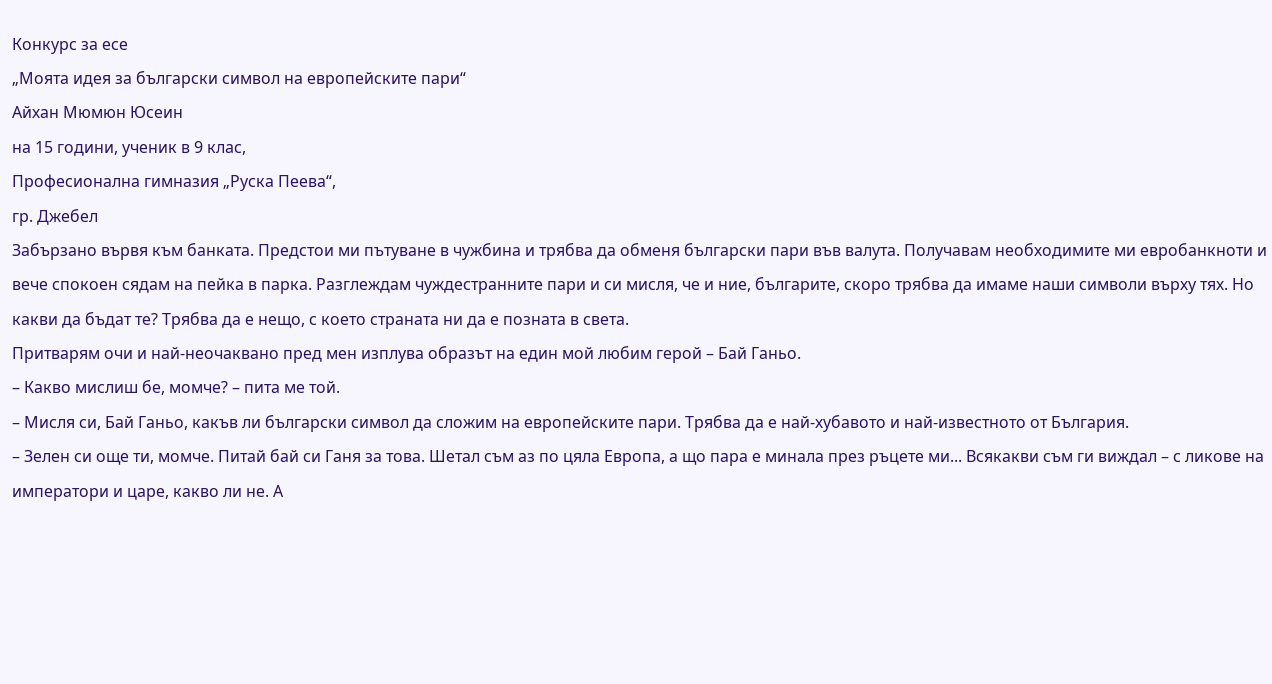Конкурс за есе
„Моята идея за български символ на европейските пари“
Айхан Мюмюн Юсеин
на 15 години, ученик в 9 клaс,
Професионална гимназия „Руска Пеева“,
гр. Джебел
Забързано вървя към банката. Предстои ми пътуване в чужбина и трябва да обменя български пари във валута. Получавам необходимите ми евробанкноти и вече спокоен сядам на пейка в парка. Разглеждам чуждестранните пари и си мисля, че и ние, българите, скоро трябва да имаме наши символи върху тях. Но какви да бъдат те? Трябва да е нещо, с което страната ни да е позната в света.
Притварям очи и най-неочаквано пред мен изплува образът на един мой любим герой – Бай Ганьо.
– Какво мислиш бе, момче? – пита ме той.
– Мисля си, Бай Ганьо, какъв ли български символ да сложим на европейските пари. Трябва да е най-хубавото и най-известното от България.
– Зелен си още ти, момче. Питай бай си Ганя за това. Шетал съм аз по цяла Европа, а що пара е минала през ръцете ми... Всякакви съм ги виждал – с ликове на императори и царе, какво ли не. А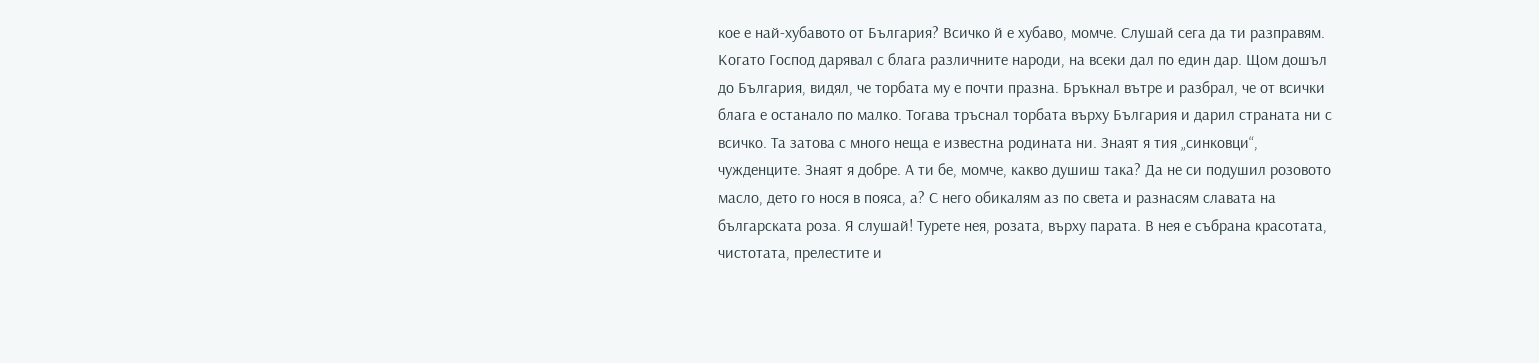кое е най-хубавото от България? Всичко й е хубаво, момче. Слушай сега да ти разправям. Когато Господ дарявал с блага различните народи, на всеки дал по един дар. Щом дошъл до България, видял, че торбата му е почти празна. Бръкнал вътре и разбрал, че от всички блага е останало по малко. Тогава тръснал торбата върху България и дарил страната ни с всичко. Та затова с много неща е известна родината ни. Знаят я тия „синковци“, чужденците. Знаят я добре. А ти бе, момче, какво душиш така? Да не си подушил розовото масло, дето го нося в пояса, а? С него обикалям аз по света и разнасям славата на българската роза. Я слушай! Турете нея, розата, върху парата. В нея е събрана красотата, чистотата, прелестите и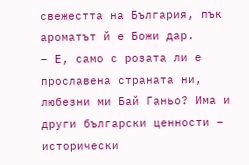свежестта на България, пък ароматът й е Божи дар.
– Е, само с poзaтa ли е прославена страната ни, любезни ми Бай Ганьо? Има и други български ценности – исторически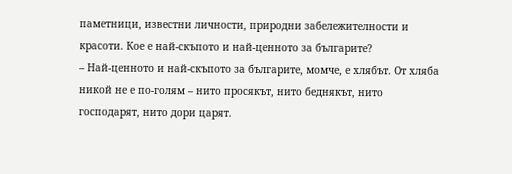паметници, известни личности, природни забележителности и красоти. Кое е най-скъпото и най-ценното за българите?
– Най-ценното и най-скъпото за българите, момче, е хлябът. От хляба никой не е по-голям – нитo просякът, нито беднякът, нито господарят, нито дори царят.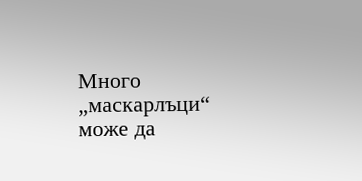Много „маскарлъци“ може да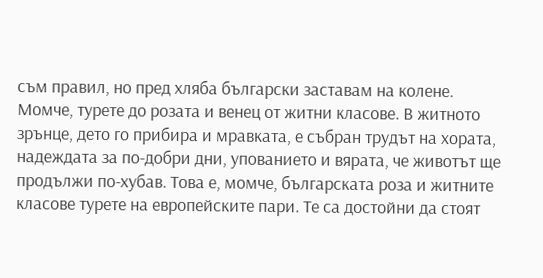съм правил, но пред хляба български заставам на колене. Момче, турете до розата и венец от житни класове. В житното зрънце, дето го прибира и мравката, е събран трудът на хората, надеждата за по-добри дни, упованието и вярата, че животът ще продължи по-хубав. Това е, момче, българската роза и житните класове турете на европейските пари. Те са достойни да стоят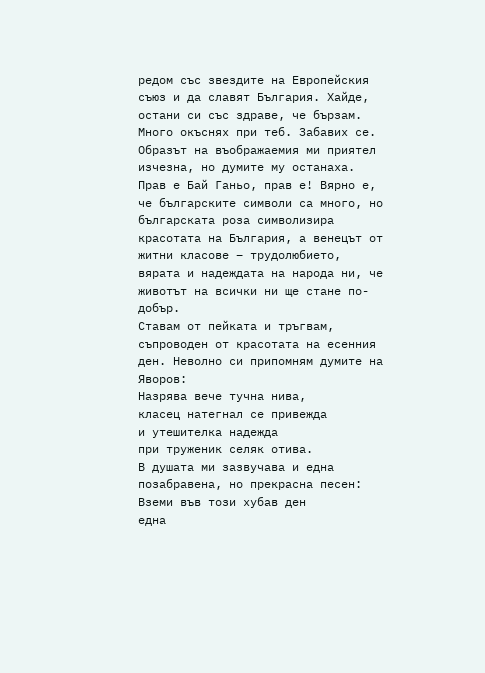редом със звездите на Европейския съюз и да славят България. Хайде, остани си със здраве, че бързам. Много окъснях при теб. Забавих се.
Образът на въображаемия ми приятел изчезна, но думите му останаха.
Прав е Бай Ганьо, прав е! Вярно е, че българските символи са много, но българската роза символизира красотата на България, а венецът от житни класове – трудолюбието, вярата и надеждата на народа ни, че животът на всички ни ще стане по-добър.
Ставам от пейката и тръгвам, съпроводен от красотата на есенния ден. Неволно си припомням думите на Яворов:
Назрява вече тучна нива,
класец натегнал се привежда
и утешителка надежда
при труженик селяк отива.
В душата ми зазвучава и една позабравена, но прекрасна песен:
Вземи във този хубав ден
една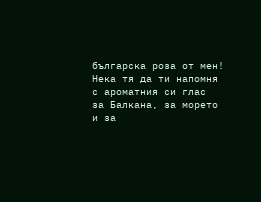българска роза от мен!
Нека тя да ти напомня
с ароматния си глас
за Балкана, за морето
и за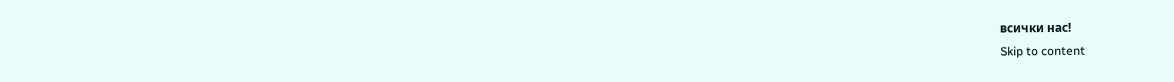всички нас!
Skip to content